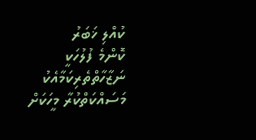ކުއްލި ޚަބަރު
ކޮންމެ ފުލުހަކީ ނަޒާހާތްތެރިކަމާއެކު މަސައްކަތްކުރާ މީހަކަށް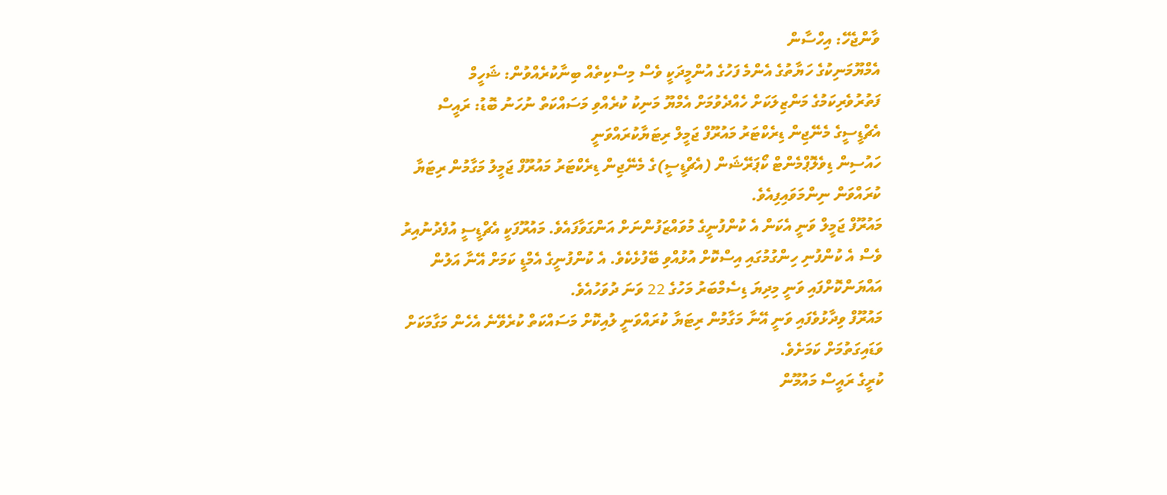ވާންޖެހޭ: އިހްސާން
އެމްޔޫމަނިކުގެ ހަޔާތުގެ އެންމެ ފަހުގެ އުންމީދަކީ ވެސް މިސްކިތެއް ބިނާކުރެއްވުން: ޝަހީމް
ފަތުރުވެރިކަމުގެ މަންޒިލަކަށް ހެއްދެވުމަށް އެމްޔޫ މަނިކު ކުރެއްވި މަސައްކަތް ނުހަނު ބޮޑު: ރައީސް
އެޗްޑީސީގެ މެނޭޖިން ޑިރެކްޓަރު މައުރޫފް ޖަމީލް ރިޓަޔާކުރައްވަނީ
ހައުސިން ޑިވެލޮޕްމެންޓް ކޯޕަރޭޝަން (އެޗްޑީސީ)ގެ މެނޭޖިން ޑިރެކްޓަރު މައުރޫފް ޖަމީލު މަގާމުން ރިޓަޔާ ކުރައްވަން ނިންމަވައިފިއެވެ.
މައުރޫފް ޖަމީލް ވަނީ އެކަން އެ ކުންފުނީގެ މުވައްޒަފުންނަށް އަންގަވާފައެވެ. މައުރޫފަކީ އެޗްޑީސީ އުފެދުނުއިރު ވެސް އެ ކުންފުނި ހިންގުމުގައި އިސްކޮށް އުޅުއްވި ބޭފުޅެކެވެ. އެ ކުންފުނީގެ އެމްޑީ ކަމަށް އޭނާ އަލުން އައްޔަންކޮށްފައި ވަނީ މިދިޔަ ޑިސެމްބަރު މަހުގެ 22 ވަނަ ދުވަހުއެވެ.
މައުރޫފް ވިދާޅުވެފައި ވަނީ އޭނާ މަގާމުން ރިޓަޔާ ކުރައްވަނީ ލުއިކޮށް މަސައްކަތް ކުރެވޭނެ އެހެން މަގާމަކަށް ވަޑައިގަތުމަށް ކަމަށެވެ.
ކުރީގެ ރައީސް މައުމޫން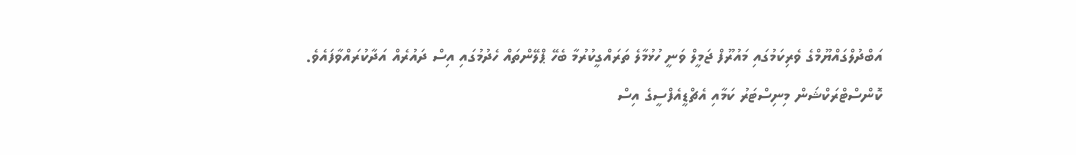އަބްދުލްގައްޔޫމްގެ ވެރިކަމުގައި މައުރޫފް ޖަމީލް ވަނީ ހުޅުމާލެ ތަރައްގީކުރުމާ ބެހޭ ޕްލޭންތައް ހެދުމުގައި އިސް ދައުރެއް އަދާކުރައްވާފައެވެ.
ކޮންސްޓްރަކްޝަން މިނިސްޓަރު ކަމާއި އެޗްޑީއެފްސީގެ އިސް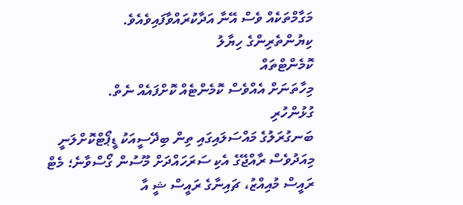މަގާމްތަކެއް ވެސް އޭނާ އަދާކުރައްވާފައިވެއެވެ.
ކިޔުންތެރިންގެ ހިޔާލު
ކޮމެންޓްތައް
މިހާތަނަށް އެއްވެސް ކޮމެންޓެއް ކޮށްފައެއް ނެތް.
ގުޅުންހުރި
ބަނގުރަލުގެ މައްސަލައިގައި ތިން ބިދޭސީއަކު ޑީޕޯޓްކޮށްލަނީ
މިއަދުވެސް ރާއްޖޭގެ އެކި ސަރަހައްދަށް މޫސުން ގޯސްވާނެ؛ މެޓް
ރައީސް މުއިއްޒު، ޗައިނާގެ ރައީސް ޝީ އާ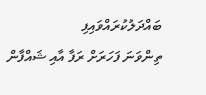ބައްދަލުކުރައްވައިފި
ތިންވަނަ ފަހަރަށް ރަފާ އާއި ޝައްފާން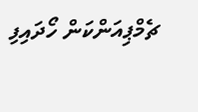ޗެމްޕިއަންކަން ހޯދައިފި